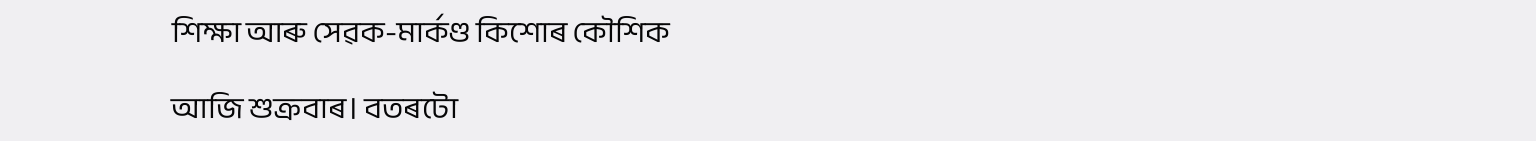শিক্ষা আৰু সেৱক-মাৰ্কণ্ড কিশোৰ কৌশিক

আজি শুক্ৰবাৰ। বতৰটো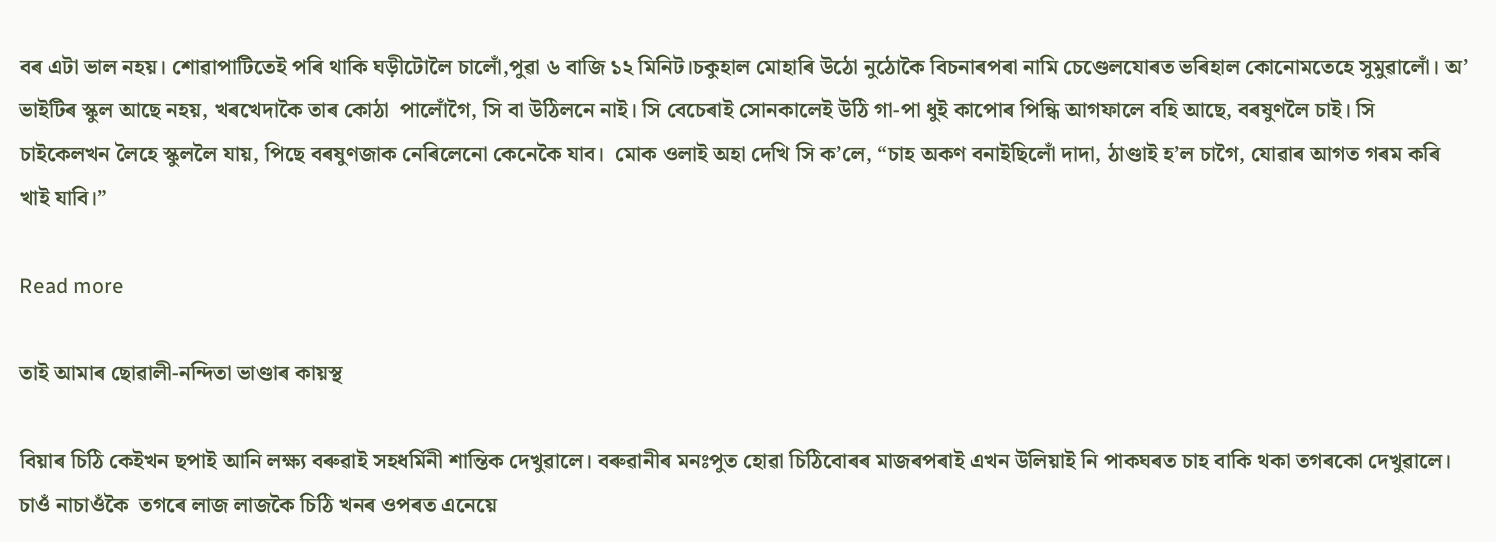বৰ এটা ভাল নহয়। শোৱাপাটিতেই পৰি থাকি ঘড়ীটোলৈ চালোঁ,পুৱা ৬ বাজি ১২ মিনিট।চকুহাল মোহাৰি উঠো নুঠোকৈ বিচনাৰপৰা নামি চেণ্ডেলযোৰত ভৰিহাল কোনোমতেহে সুমুৱালোঁ। অ’ ভাইটিৰ স্কুল আছে নহয়, খৰখেদাকৈ তাৰ কোঠা  পালোঁগৈ, সি বা উঠিলনে নাই। সি বেচেৰাই সোনকালেই উঠি গা-পা ধুই কাপোৰ পিন্ধি আগফালে বহি আছে, বৰষুণলৈ চাই। সি চাইকেলখন লৈহে স্কুললৈ যায়, পিছে বৰষুণজাক নেৰিলেনো কেনেকৈ যাব।  মোক ওলাই অহা দেখি সি ক’লে, “চাহ অকণ বনাইছিলোঁ দাদা, ঠাণ্ডাই হ’ল চাগৈ, যোৱাৰ আগত গৰম কৰি খাই যাবি।”

Read more

তাই আমাৰ ছোৱালী-নন্দিতা ভাণ্ডাৰ কায়স্থ

বিয়াৰ চিঠি কেইখন ছপাই আনি লক্ষ্য বৰুৱাই সহধৰ্মিনী শান্তিক দেখুৱালে। বৰুৱানীৰ মনঃপুত হোৱা চিঠিবোৰৰ মাজৰপৰাই এখন উলিয়াই নি পাকঘৰত চাহ বাকি থকা তগৰকো দেখুৱালে। চাওঁ নাচাওঁকৈ ‌ তগৰে লাজ লাজকৈ চিঠি খনৰ ওপৰত এনেয়ে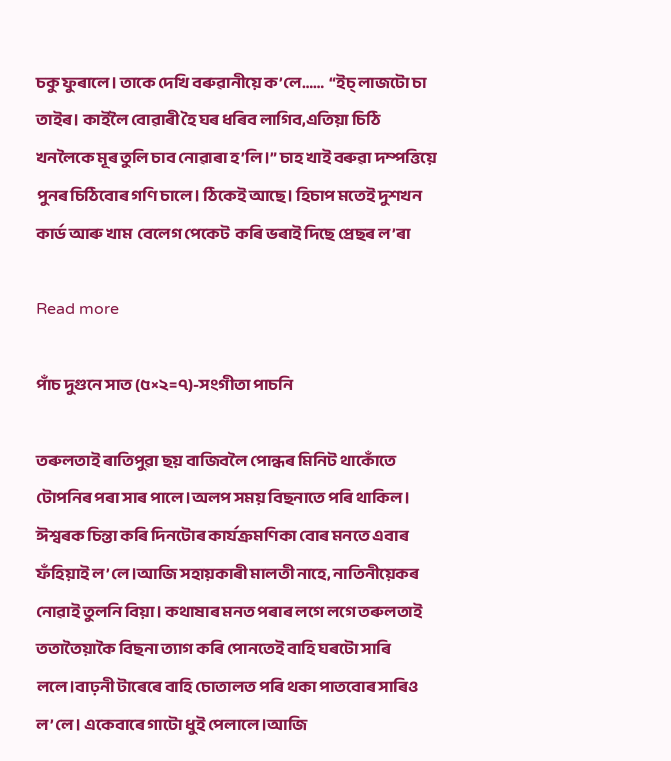চকু ফুৰালে। তাকে দেখি বৰুৱানীয়ে ক’লে……  “ইচ্ লাজটো চা তাইৰ। কাইলৈ বোৱাৰী হৈ ঘৰ ধৰিব লাগিব,এতিয়া চিঠি খনলৈকে মূৰ তুলি চাব নোৱাৰা হ’লি।” চাহ খাই বৰুৱা দম্পত্তিয়ে পুনৰ চিঠিবোৰ গণি চালে। ঠিকেই আছে। হিচাপ মতেই দুশখন  কাৰ্ড আৰু খাম  বেলেগ পেকেট  কৰি ভৰাই দিছে প্ৰেছৰ ল’ৰা

Read more

পাঁচ দুগুনে সাত (৫×২=৭)-সংগীতা পাচনি

তৰুলতাই ৰাতিপুৱা ছয় বাজিবলৈ পোন্ধৰ মিনিট থাকোঁতে টোপনিৰ পৰা সাৰ পালে।অলপ সময় বিছনাতে পৰি থাকিল। ঈশ্বৰক চিন্তা কৰি দিনটোৰ কাৰ্যক্ৰমণিকা বোৰ মনতে এবাৰ ফঁহিয়াই ল’লে।আজি সহায়কাৰী মালতী নাহে, নাতিনীয়েকৰ নোৱাই তুলনি বিয়া। কথাষাৰ মনত পৰাৰ লগে লগে তৰুলতাই ততাতৈয়াকৈ বিছনা ত্যাগ কৰি পোনতেই বাহি ঘৰটো সাৰি ললে।বাঢ়নী টাৰেৰে বাহি চোতালত পৰি থকা পাতবোৰ সাৰিও ল’লে। একেবাৰে গাটো ধুই পেলালে।আজি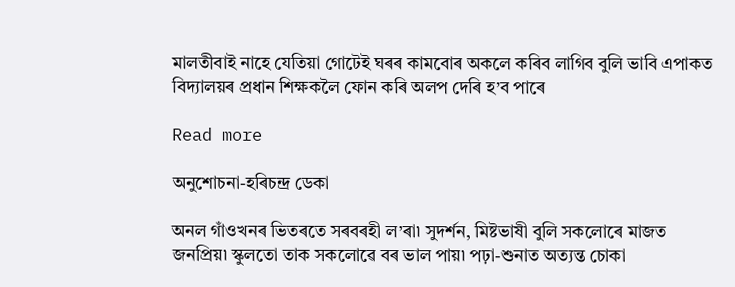মালতীবাই নাহে যেতিয়া গোটেই ঘৰৰ কামবোৰ অকলে কৰিব লাগিব বুলি ভাবি এপাকত বিদ্যালয়ৰ প্ৰধান শিক্ষকলৈ ফোন কৰি অলপ দেৰি হ’ব পাৰে

Read more

অনুশোচনা-হৰিচন্দ্ৰ ডেকা

অনল গাঁওখনৰ ভিতৰতে সৰবৰহী ল’ৰা৷ সুদৰ্শন, মিষ্টভাষী বুলি সকলোৰে মাজত জনপ্ৰিয়৷ স্কুলতো তাক সকলোৱে বৰ ভাল পায়৷ পঢ়া-শুনাত অত্যন্ত চোকা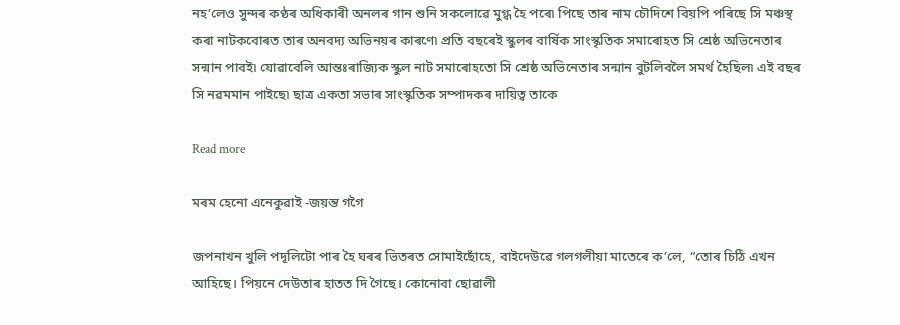নহ’লেও সুন্দৰ কণ্ঠৰ অধিকাৰী অনলৰ গান শুনি সকলোৱে মুগ্ধ হৈ পৰে৷ পিছে তাৰ নাম চৌদিশে বিয়পি পৰিছে সি মঞ্চস্থ কৰা নাটকবোৰত তাৰ অনবদ্য অভিনয়ৰ কাৰণে৷ প্ৰতি বছৰেই স্কুলৰ বাৰ্ষিক সাংস্কৃতিক সমাৰোহত সি শ্ৰেষ্ঠ অভিনেতাৰ সন্মান পাবই৷ যোৱাবেলি আন্তঃৰাজ্যিক স্কুল নাট সমাৰোহতো সি শ্ৰেষ্ঠ অভিনেতাৰ সন্মান বুটলিবলৈ সমৰ্থ হৈছিল৷ এই বছৰ সি নৱমমান পাইছে৷ ছাত্ৰ একতা সভাৰ সাংস্কৃতিক সম্পাদকৰ দায়িত্ব তাকে

Read more

মৰম হেনো এনেকুৱাই -জয়ন্ত গগৈ

জপনাখন খুলি পদূলিটো পাৰ হৈ ঘৰৰ ভিতৰত সোমাইছোঁহে, বাইদেউৱে গলগলীয়া মাতেৰে ক’লে, “তোৰ চিঠি এখন আহিছে। পিয়নে দেউতাৰ হাতত দি গৈছে। কোনোবা ছোৱালী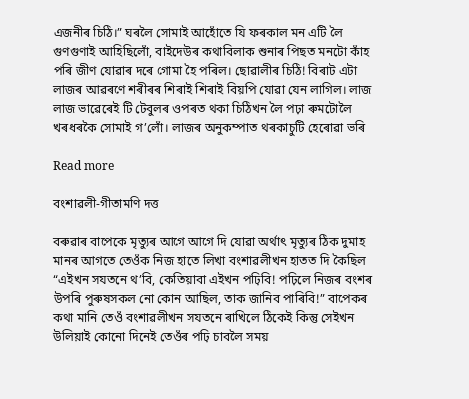এজনীৰ চিঠি।” ঘৰলৈ সোমাই আহোঁতে যি ফৰকাল মন এটি লৈ গুণগুণাই আহিছিলোঁ, বাইদেউৰ কথাবিলাক শুনাৰ পিছত মনটো কাঁহ পৰি জীণ যোৱাৰ দৰে গোমা হৈ পৰিল। ছোৱালীৰ চিঠি! বিৰাট এটা লাজৰ আৱৰণে শৰীৰৰ শিৰাই শিৰাই বিয়পি যোৱা যেন লাগিল। লাজ লাজ ভাৱেৰেই টি টেবুলৰ ওপৰত থকা চিঠিখন লৈ পঢ়া ৰুমটোলৈ খৰধৰকৈ সোমাই গ’লোঁ। লাজৰ অনুকম্পাত থৰকাচুটি হেৰোৱা ভৰি

Read more

বংশাৱলী-গীতামণি দত্ত

বৰুৱাৰ বাপেকে মৃত্যুৰ আগে আগে দি যোৱা অৰ্থাৎ মৃত্যুৰ ঠিক দুমাহ মানৰ আগতে তেওঁক নিজ হাতে লিখা বংশাৱলীখন হাতত দি কৈছিল “এইখন সযতনে থ’বি, কেতিয়াবা এইখন পঢ়িবি! পঢ়িলে নিজৰ বংশৰ উপৰি পুৰুষসকল নো কোন আছিল, তাক জানিব পাৰিবি!” বাপেকৰ কথা মানি তেওঁ বংশাৱলীখন সযতনে ৰাখিলে ঠিকেই কিন্তু সেইখন উলিয়াই কোনো দিনেই তেওঁৰ পঢ়ি চাবলৈ সময়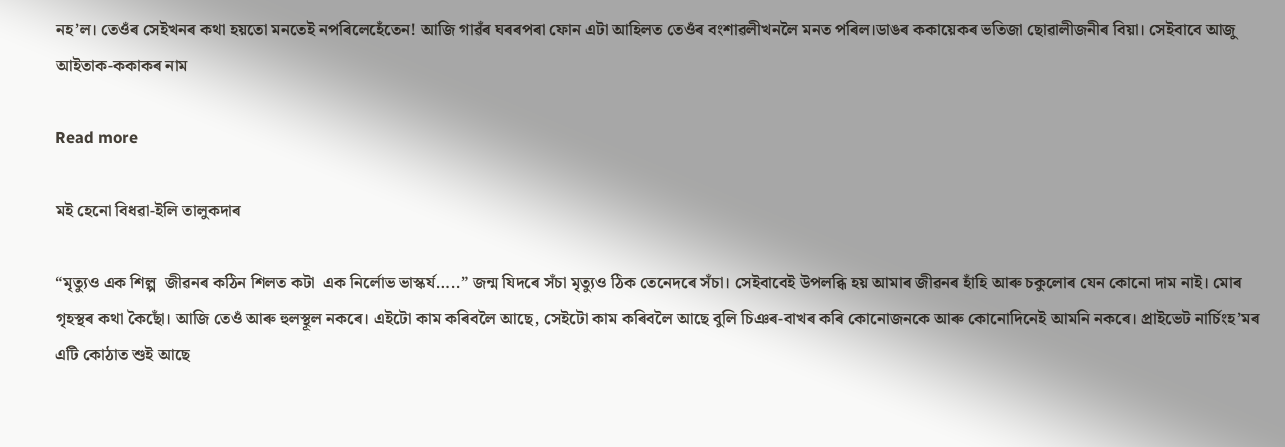নহ’ল। তেওঁৰ সেইখনৰ কথা হয়তো মনতেই নপৰিলেহেঁতেন! আজি গাৱঁৰ ঘৰৰপৰা ফোন এটা আহিলত তেওঁৰ বংশাৱলীখনলৈ মনত পৰিল।ডাঙৰ ককায়েকৰ ভতিজা ছোৱালীজনীৰ বিয়া। সেইবাবে আজু আইতাক-ককাকৰ নাম

Read more

মই হেনো বিধৱা-ইলি তালুকদাৰ

“মৃত্যুও এক শিল্প  জীৱনৰ কঠিন শিলত কটা  এক নিৰ্লোভ ভাস্কৰ্য…..” জন্ম যিদৰে সঁচা মৃত্যুও ঠিক তেনেদৰে সঁচা। সেইবাবেই উপলব্ধি হয় আমাৰ জীৱনৰ হাঁহি আৰু চকুলোৰ যেন কোনো দাম নাই। মোৰ গৃহস্থৰ কথা কৈছোঁ। আজি তেওঁ আৰু হুলস্থূল নকৰে। এইটো কাম কৰিবলৈ আছে, সেইটো কাম কৰিবলৈ আছে বুলি চিঞৰ-বাখৰ কৰি কোনোজনকে আৰু কোনোদিনেই আমনি নকৰে। প্ৰাইভেট নাৰ্চিংহ’মৰ এটি কোঠাত শুই আছে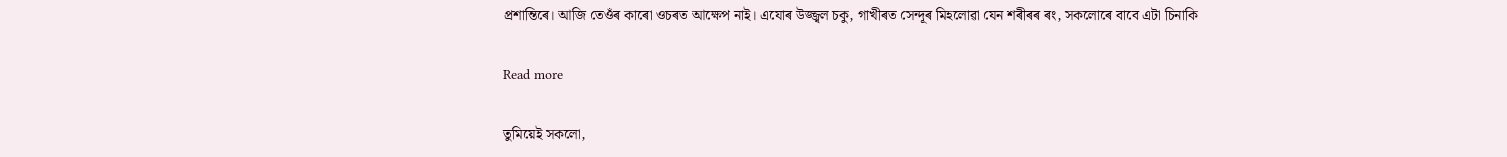প্ৰশান্তিৰে। আজি তেওঁৰ কাৰো ওচৰত আক্ষেপ নাই। এযোৰ উজ্জ্বল চকু, গাখীৰত সেন্দূৰ মিহলোৱা যেন শৰীৰৰ ৰং, সকলোৰে বাবে এটা চিনাকি

Read more

তুমিয়েই সকলো,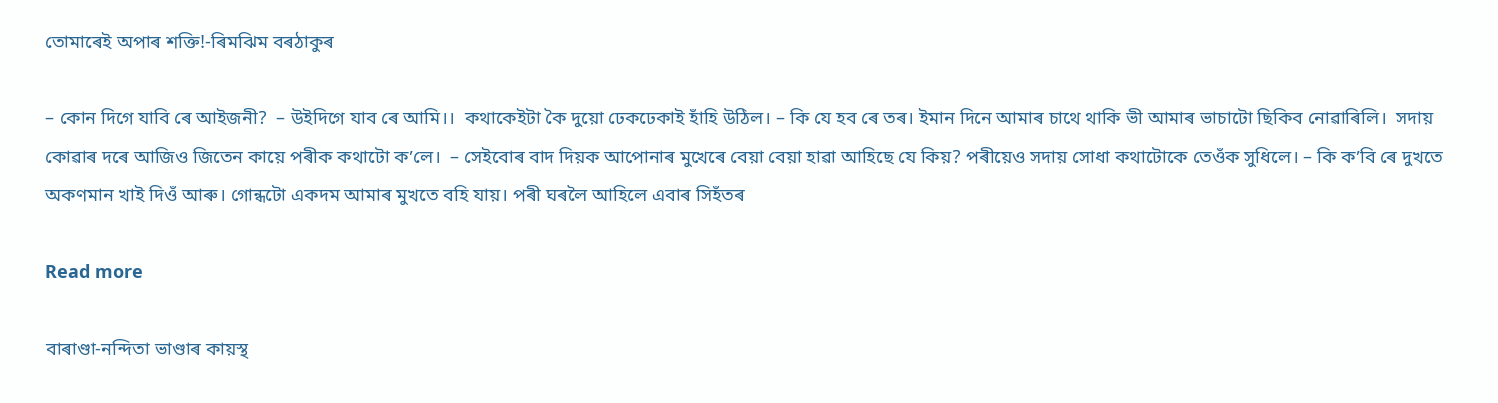তোমাৰেই অপাৰ শক্তি!-ৰিমঝিম বৰঠাকুৰ

– কোন দিগে যাবি ৰে আইজনী?  – উইদিগে যাব ৰে আমি।।  কথাকেইটা কৈ দুয়ো ঢেকঢেকাই হাঁহি উঠিল। – কি যে হব ৰে তৰ। ইমান দিনে আমাৰ চাথে থাকি ভী আমাৰ ভাচাটো ছিকিব নোৱাৰিলি।  সদায় কোৱাৰ দৰে আজিও জিতেন কায়ে পৰীক কথাটো ক’লে।  – সেইবোৰ বাদ দিয়ক আপোনাৰ মুখেৰে বেয়া বেয়া হাৱা আহিছে যে কিয়? পৰীয়েও সদায় সোধা কথাটোকে তেওঁক সুধিলে। – কি ক’বি ৰে দুখতে অকণমান খাই দিওঁ আৰু। গোন্ধটো একদম আমাৰ মুখতে বহি যায়। পৰী ঘৰলৈ আহিলে এবাৰ সিহঁতৰ

Read more

বাৰাণ্ডা-নন্দিতা ভাণ্ডাৰ কায়স্থ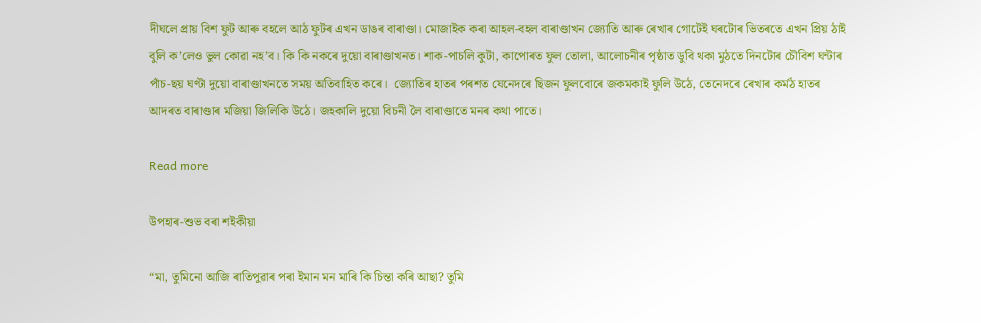দীঘলে প্ৰায় বিশ ফুট আৰু বহলে আঠ ফুটৰ এখন ডাঙৰ বাৰাণ্ডা। মোজাইক কৰা আহল-বহল বাৰাণ্ডাখন জ্যোতি আৰু ৰেখাৰ গোটেই ঘৰটোৰ ভিতৰতে এখন প্ৰিয় ঠাই বুলি ক’লেও ভুল কোৱা নহ’ব। কি কি নকৰে দুয়ো বাৰাণ্ডাখনত। শাক-পাচলি কুটা, কাপোৰত ফুল তোলা, আলোচনীৰ পৃষ্ঠাত ডুবি থকা মুঠতে দিনটোৰ চৌবিশ ঘন্টাৰ পাঁচ-ছয় ঘণ্টা দুয়ো বাৰাণ্ডাখনতে সময় অতিবাহিত কৰে।  জ্যোতিৰ হাতৰ পৰশত যেনেদৰে ছিজন ফুলবোৰে জকমকাই ফুলি উঠে, তেনেদৰে ৰেখাৰ কৰ্মঠ হাতৰ আদৰত বাৰাণ্ডাৰ মজিয়া জিলিকি উঠে। জহকালি দুয়ো বিচনী লৈ বাৰাণ্ডাতে মনৰ কথা পাতে।

Read more

উপহাৰ-শুভ বৰা শইকীয়া

“মা, তুমিনো আজি ৰাতিপুৱাৰ পৰা ইমান মন মাৰি কি চিন্তা কৰি আছা? তুমি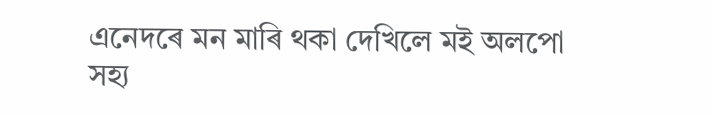এনেদৰে মন মাৰি থকা দেখিলে মই অলপো সহ্য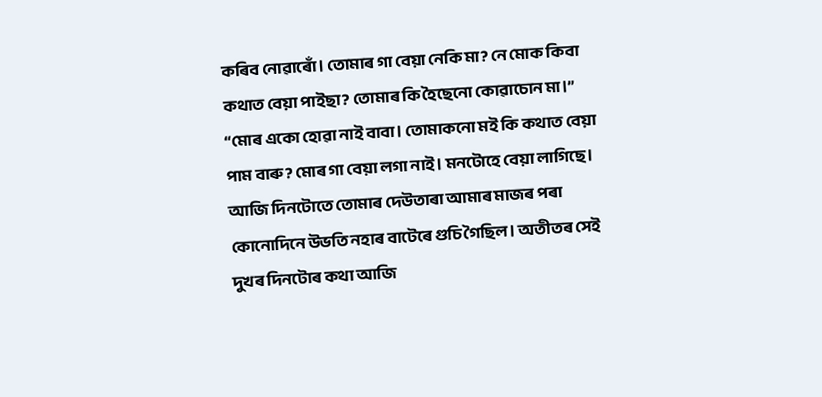কৰিব নোৱাৰোঁ। তোমাৰ গা বেয়া নেকি মা? নে মোক কিবা কথাত বেয়া পাইছা? তোমাৰ কি হৈছেনো কোৱাচোন মা।” “মোৰ একো হোৱা নাই বাবা। তোমাকনো মই কি কথাত বেয়া পাম বাৰু? মোৰ গা বেয়া লগা নাই। মনটোহে বেয়া লাগিছে। আজি দিনটোতে তোমাৰ দেউতাৰা আমাৰ মাজৰ পৰা কোনোদিনে উভতি নহাৰ বাটেৰে গুচি গৈছিল। অতীতৰ সেই দুখৰ দিনটোৰ কথা আজি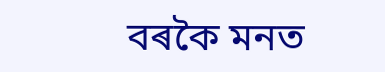বৰকৈ মনত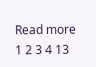Read more
1 2 3 4 13